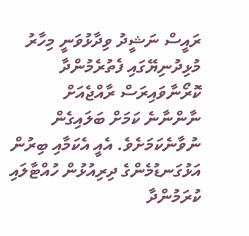ރައީސް ނަޝީދު ވިދާޅުވަނީ މިހާރު މުޅިދުނިޔޭގައި ފެތުރެމުންދާ ކޮރޯނާވައިރަސް ރާއްޖެއަށް ނާންނާނެ ކަމަށް ބަލައިގެން ނުވާނެކަމަށެވެ. އެއީ އެކަމާއި ބިރުން އަޅުގަނޑުމެންގެ ދިރިއުޅުން ހުއްޓާލައި ކުރަމުންދާ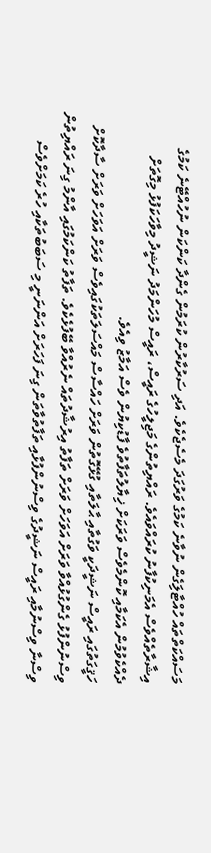މަސައްކަތްތައް ހުއްޓާލަިގެން ނުވާނެ ކަމުގެ ވަރުގަދަ މެސެޖެކެވެ. އަދި ސަރުކާރުން ކުރަމުން ގެންދާ ކަންކަން ނުހުއްޓޭނެ ކަމުގެ އިޝާރާތެއްވެސް އެމަނިކުފާނު ކުރައްވައެވެ. ރައްޔިތުންގެ މަޖިލީހުގެ ރައީސް، ރައީސް މުހަންމަދު ނަޝީދު މިވާހަކަފުޅު މިގޮތަށް ދެއްކެވުމުން އެކަމާއި ކޮންމެވެސް ވަރަކަށް ޚިޔާލުތަފާތުވެ ފާޑުކިޔުން ވެސް އަމާޒު ވިއެވެ.
ހަޤީގަތުގައި ރައީސް ނަޝީދަކީ ވަގުތާއި ޙާލަތާއި ގުޅޭގޮތުން ވަރަށް ހައްސާސް މައްސަލަތަކުގައިވެސް ވަރަށް އަވަހަށް ވަރަށް ސާދާކޮށް ވިސްނުންފުޅު ގެންގުޅުއްވާ ވަރަށް އަވަހަށް ވަރަށް ތަފާތު އިރުޝާދުތައް ނެރުއްވާ ބޭފުޅެކެވެ. ތަފާތު ކަންކަމުގައި އާންމު ގިނަ ރައްޔިތުން ވިސްނާ ވިސްނުމާއި ރައީސް ނަޝީދުގެ ވިސްނުންފުޅާއި ތަފާތުވާތަން ގިނަ ފަހަރަށް އަންނަނީ މި ސަބަބުތަކާއި ހުރެ ކަމަށްވެސް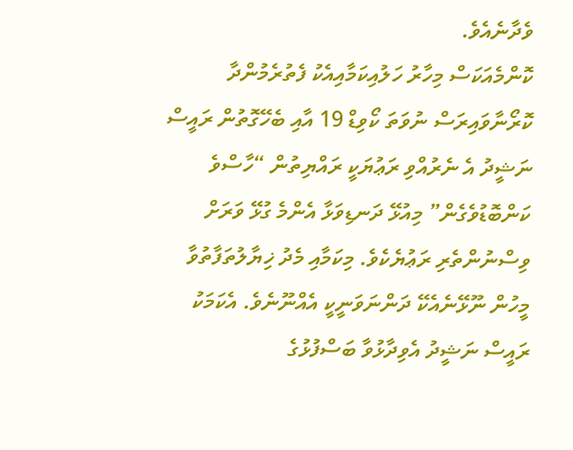ވެދާނެއެވެ.
ކޮންމެއަކަސް މިހާރު ހަލުއިކަމާއިއެކު ފެތުރެމުންދާ ކޮރޯނާވައިރަސް ނުވަތަ ކޯވިޑް 19 އާއި ބެހޭގޮތުން ރައީސް ނަޝީދު އެ ނެރުއްވި ރަޢުޔަކީ ރައްޔިތުން “ހާސްވެ ކަންބޮޑުވެގެން” މިއުޅޭ ދަނޑިވަޅާ އެންމެ ގުޅޭ ވަރަށް ވިސްނުންތެރި ރަޢުޔެކެވެ. މިކަމާއި މެދު ޚިޔާލުތަފާތުވާ މީހުން ނޫޅޭނެއެކޭ ދަންނަވަނީކީ އެއްނޫނެވެ. އެކަމަކު ރައީސް ނަޝީދު އެވިދާޅުވާ ބަސްފުޅުގެ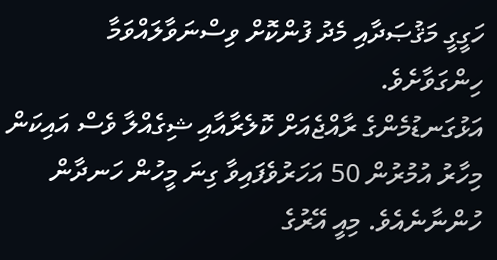ހަގީގީ މަޤުޞަދާއި މެދު ފުންކޮށް ވިސްނަވާލައްވަމާ ހިންގަވާށެވެ.
އަޅުގަނޑުމެންގެ ރާއްޖެއަށް ކޮލެރާއާއި ޝިގެއްލާ ވެސް އައިކަން މިހާރު އުމުރުން 50 އަހަރުވެފައިވާ ގިނަ މީހުން ހަނދާން ހުންނާނެއެވެ. މިއީ އޭރުގެ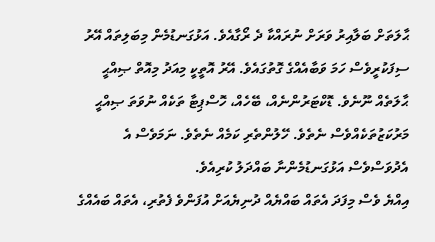ޙާލަތަށް ބަލާއިރު ވަރަށް ނުރައްކާ ދެ ރޯގާއެވެ. އަޅުގަނޑުމެން މިބަލިތައް އޭރު ސިފަކުރީވެސް ހަމަ ވަބާއެއްގެ ގޮތުގައެވެ. އޭރު އޮތީކީ މިއަދު މިއޮތް ޞިއްޙީ ޙާލަތެއް ނޫނެވެ. ޑޮކްޓަރުންނެއް، ބޭހެއް، ހޮސްޕިޓާ ތަކެއް ނުވަތަ ޞިއްޙީ މަރުކަޒުތަކެއްވެސް ނެތެވެ. ހޭލުންތެރި ކަމެއް ނެތެވެ. ނަމަވެސް އެ އެދުވަސްވެސް އަޅުގަނޑުމެންނާ ބައްދަލު ކުރިއެވެ.
އިއްޔެ ވެސް މިފަދަ އެތައް ބައްޔެއް ދުނިޔެއަށް އުފަންވެ ފެތުރި، އެތައް ބައެއްގެ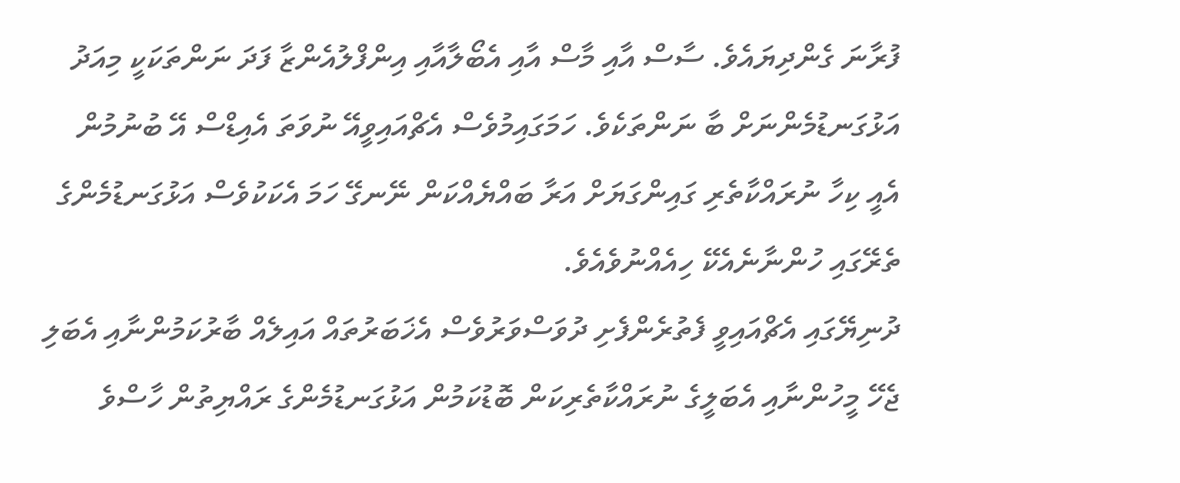ފުރާނަ ގެންދިޔައެވެ. ސާސް އާއި މާސް އާއި އެބޯލާއާއި އިންފްލުއެންޒާ ފަދަ ނަންތަކަކީ މިއަދު އަޅުގަނޑުމެންނަށް ބާ ނަންތަކެވެ. ހަމަގައިމުވެސް އެޗްއައިވީއޭ ނުވަތަ އެއިޑްސް އޭ ބުނުމުން އެއީ ކިހާ ނުރައްކާތެރި ގައިންގަޔަށް އަރާ ބައްޔެއްކަން ނޭނގޭ ހަމަ އެކަކުވެސް އަޅުގަނޑުމެންގެ ތެރޭގައި ހުންނާނެއެކޭ ހިއެއްނުވެއެވެ.
ދުނިޔޭގައި އެޗްއައިވީ ފެތުރެންފެށި ދުވަސްވަރުވެސް އެޚަބަރުތައް އައިލެއް ބާރުކަމުންނާއި އެބަލި ޖެހޭ މީހުންނާއި އެބަލީގެ ނުރައްކާތެރިކަން ބޮޑުކަމުން އަޅުގަނޑުމެންގެ ރައްޔިތުން ހާސްވެ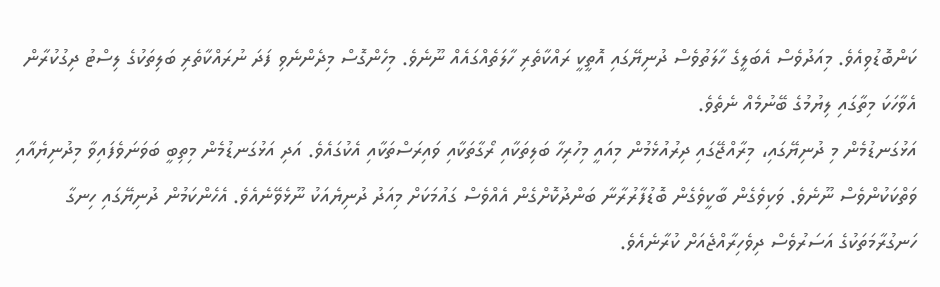ކަންބޮޑުވިއެވެ. މިއަދުވެސް އެބަލީގެ ހާލަތުވެސް ދުނިޔޭގައި އޮތީކީ ރައްކާތެރި ހާލަތެއްގައެއް ނޫނެވެ. މިހެންގޮސް މިދެންނެވި ފަދަ ނުރައްކާތެރި ބަލިތަކުގެ ލިސްޓު ދިގުކުރާން އެވާހަކަ މިތާގައި ލިޔުމުގެ ބޭނުމެއް ނެތެވެ.
އަޅުގަނޑުމެން މި ދުނިޔޭގައި، މިރާއްޖޭގައި ދިރުއުޅެމުން މިއައީ މިހުރިހާ ބަލިތަކާއި ރޯގާތަކާއި ވައިރަސްތަކާއި އެކުގައެވެ. އަދި އަޅުގަނޑުމެން މިތިބީ ބަވަނަވެފައިވާ މިދުނިޔެއާއި ވަތްކަކުންވެސް ނޫނެވެ. ވަކިވެގެން ބާކީވެގެން ބޮޑުފާރުރާނާ ބަންދުކޮށްގެން އެއްވެސް ގައުމަކަށް މިއަދު ދުނިޔެއަކު ނޫޅެވޭނެއެވެ. އެހެންކަމުން ދުނިޔޭގައި ހިނގާ ހަނގުރާމަތަކުގެ އަސަރުވެސް ދިވެހިރާއްޖެއަށް ކުރާނެއެވެ.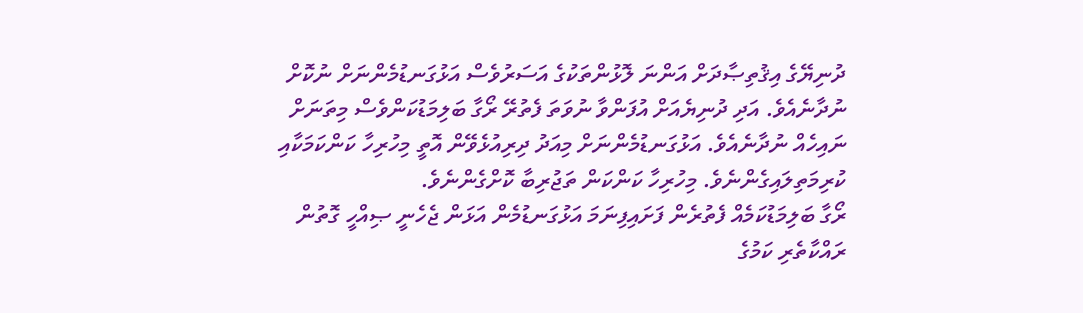ދުނިޔޭގެ އިޤުތިޞާދަށް އަންނަ ލޮޅުންތަކުގެ އަސަރުވެސް އަޅުގަނޑުމެންނަށް ނުކޮށް ނުދާނެއެވެ. އަދި ދުނިޔެއަށް އުފަންވާ ނުވަތަ ފެތުރޭ ރޯގާ ބަލިމަޑުކަންވެސް މިތަނަށް ނައިހެއް ނުދާނެއެވެ. އަޅުގަނޑުމެންނަށް މިއަދު ދިރިއުޅެވޭން އޮތީ މިހުރިހާ ކަންކަމަކާއި ކުރިމަތިލައިގެންނެވެ. މިހުރިހާ ކަންކަން ތަޖުރިބާ ކޮށްގެންނެވެ.
ރޯގާ ބަލިމަޑުކަމެއް ފެތުރެން ފަށައިފިނަމަ އަޅުގަނޑުމެން އަޅަން ޖެހެނީ ޞިއްހީ ގޮތުން ރައްކާތެރި ކަމުގެ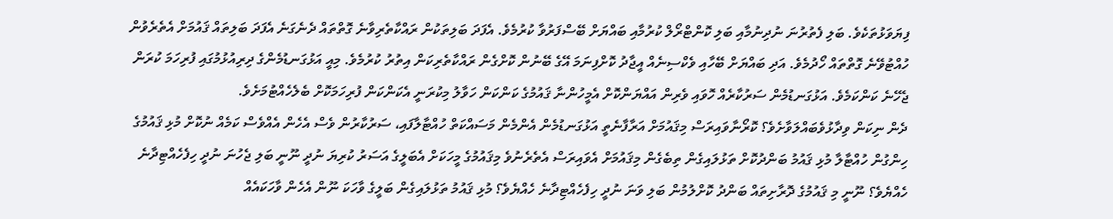ފިޔަވަޅުތަކެވެ. ބަލި ފެތުރުނަ ނުދިނުމާއި ބަލި ކޮންޓްރޯލް ކުރުމާއި ބައްޔަށް ބޭސްފަރުވާ ކުރުމެވެ. އެފަދަ ބަލިތަކުން ރައްކާތެރިވާނެ ގޮތްތައް ދެނެގަނެ އެފަދަ ބަލިތައް ޤައުމަށް އެތެރެވުން ހުއްޓުވޭނެ ގޮތްތައް ހޯދުމެވެ. އަދި ބައްޔަށް ބޭހާއި ވެކްސިނެއް އީޖާދު ކޮށްފިނަމަ އޭގެ ބޭނުން ކޮށްގެން ރައްކާތެރިކަން އިތުރު ކުރުމެވެ. މިއީ އަޅުގަނޑުމެންގެ ދިރިއުޅުމުގައި ފުރިހަމަ ކުރަން ޖެހޭނެ ކަންކަމެވެ. އަޅުގަނޑުމެން ސަރުކާރެއް ހޮވައި ވެރިން އައްޔަންކޮށް އެމީހުންނާ ޤައުމުގެ ކަންކަން ހަވާލު މިކުރަނީ އެކަންކަން ފުރިހަމަކޮށް ބެލެހެއްޓުމަށެވެ.
ދެން ނިކަން ވިދާޅުވެބައްލަވާށެވެ؟ ކޮރޯނާވައިރަސް މިޤައުމަށް އަރާފާނެތީ އަޅުގަނޑުމެން އެންމެން މަސައްކަތް ހުއްޓާލާފައި، ސަރުކާރުން ވެސް އެހެން އެއްވެސް ކަމެއް ނުކޮށް މުޅި ޤައުމުގެ ހިންގުން ހުއްޓާލާ މުޅި ޤައުމު ބަންދުކޮށް ތަޅުލައިގެން ތިބެގެން މިޤައުމަށް އެވައިރަސް އެތެރެނުވެ މިޤައުމުގެ މީހަކަށް އެބަލީގެ އަސަރު ކުރިޔަ ނުދީ ނޫނީ ބަލި ޖެހުނަ ނުދީ ހިފެހެއްޓިދާނެ ހެއްޔެވެ؟ ނޫނީ މި ޤައުމުގެ ދޮރާށިތައް ބަންދު ކޮށްލުމުން ބަލި ވަނަ ނުދީ ހިފެހެއްޓިދާނެ ހެއްޔެވެ؟ މުޅި ޤައުމު ތަޅުލައިގެން ބަލީގެ ވާހަކަ ނޫން އެހެން ވާހަކައެއް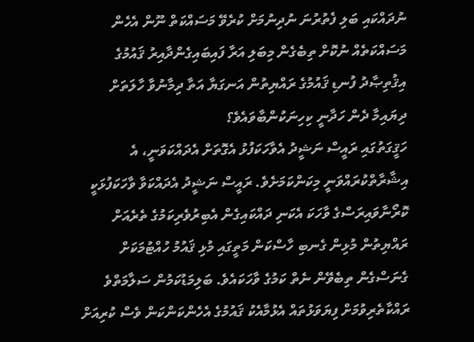ނުދައްކައި ބަލި ފެތުރުނަ ނުދިނުމަށް ކުރެވޭ މަސައްކަތް ނޫން އެހެން މަސައްކަތެއް ނުކޮށް ތިބެގެން މިބަލި އަރާ ފައިބައިގެންދާއިރު ޤައުމުގެ އިޤުތިޞާދު ފުނޑި ޤައުމުގެ ރައްޔިތުން އަނގަޔާ އަތާ ދިމާނުވާ ހާލަތަށް ދިޔައިމާ ދެން ހަދާނީ ކިހިނަކުންބާވައެވެ؟
ހަޤީގަތުގައި ރައީސް ނަޝީދު އެވާހަކަފުޅު އެގޮތަށް އެދައްކަވަނީ، އެ އިޝާރާތްކުރައްވަނީ މިކަންކަމަށެވެ. ރައީސް ނަޝީދު އެދައްކަވާ ވާހަކަފުޅަކީ ކޮރޯނާވައިރަސްގެ ވާހަކަ އެކަނި ދައްކައިގެން އެބިރުވެރިކަމުގެ ތެރެއަށް ރައްޔިތުން މުޅިން ގެނބި ހާސްކަން މަތީގައި މުޅި ޤައުމު ހުއްޓުމަކަށް ގެނަސްގެން ތިބެވޭން ނެތް ކަމުގެ ވާހަކައެވެ. ބަލިމަޑުކަމުން ސަލާމަތްވެ ރައްކާތެރިވުމަށް ފިޔަވަޅުތައް އެޅުމާއެކު ޤައުމުގެ އެހެންކަންކަން ވެސް ކުރިއަށް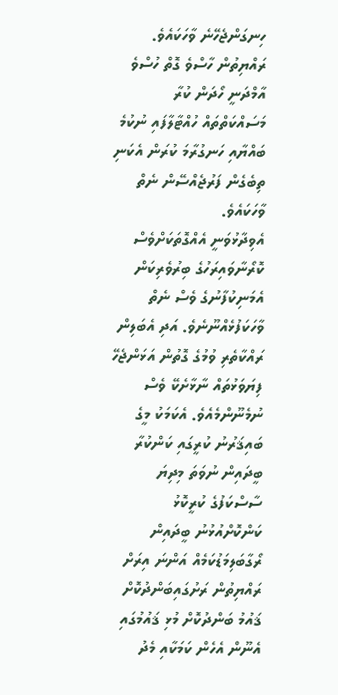ހިނގަންޖެހޭނެ ވާހަކައެވެ. ރައްޔިތުން ހާސްވެ ގޮތް ހުސްވެ އާމްދަނީ ހޯދަން ކުރާ މަސައްކަތްތައް ހުއްޓާލާފައި ނުކުމެ ބައްޔާއި ހަނގުރާމަ ކުރަން އެކަނި ތިބެގެން ފަރުޖެއްސޭން ނެތް ވާހަކައެވެ.
އެވިދާޅުވަނީ އެއްގޮތަކަށްވެސް ކޮރޯނާވައިރަހުގެ ބިރުވެރިކަން އެމަނިކުފާނުގެ ވެސް ނެތް ވާހަކަފުޅެއްނޫނެވެ. އަދި އެބަލިން ރައްކާތެރި ވުމުގެ ގޮތުން އަޅަންޖެހޭ ފިޔަވަޅުތައް ނާޅާށެކޭ ވެސް ނުމެނޫންމެއެވެ. އެކަމަކު މީގެ ބައިޤަރުނު ކުރީގައި ކަންކުރާ ބީދައިން ނުވަތަ މިދިޔަ ސާސްކަފުގެ ކުރީކޮޅު ކަންކޮށްއުޅުނު ބީދައިން ރޯގާބަލިމަޑުކަމެއް އަންނަ އިރަށް ރައްޔިތުން ރަށުގައިބަންދުކޮށް ޤައުމު ބަންދުކޮށް މުޅި ޤައުމުގައި އެނޫން އެހެން ކަމަކާއި މެދު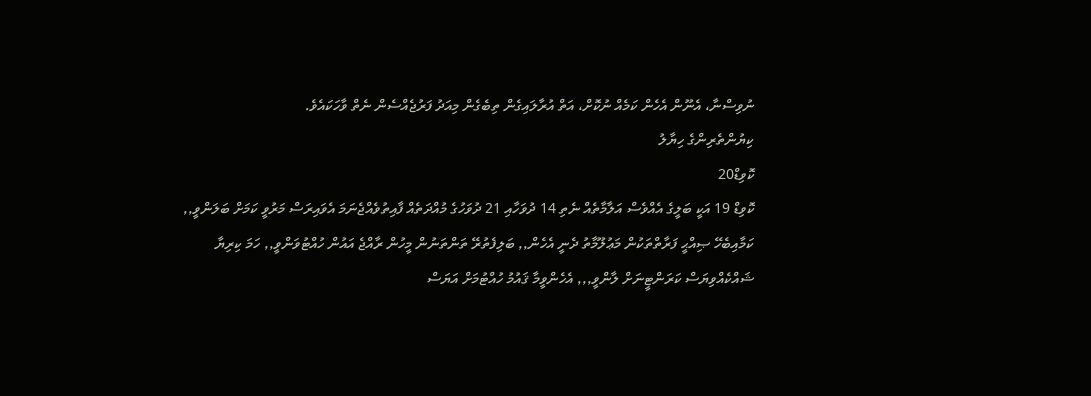ނުވިސްނާ، އެނޫން އެހެން ކަމެއް ނުކޮށް، އަތް އުރާލައިގެން ތިބެގެން މިއަދު ފަރުޖެއްސެން ނެތް ވާހަކައެވެ.
ކިޔުންތެރިންގެ ހިޔާލު
ކޮވިޑް20
ކޮވިޑް 19 އަކީ ބަލީގެ އެއްވެސް އަލާމާތެއް ނެތި 14 ދުވަހާއި 21 ދުވަހުގެ މުއްދަތެއް ފާއިތުވެއްޖެނަމަ އެވައިރަސް މަރުވީ ކަމަށް ބަލަންވީ,, ކަމާއިބެހޭ ޞިއްޙީ ފަރާތްތަކުން މަޢުލޫމާތު ދެނީ އެހެން,, ބަލިފެތުރޭ ތަންތަނުން މީހުން ރާއްޖެ އައުން ހުއްޓުވަންވީ,, ހަމަ ކިރިޔާ ޝައްކެއްވިޔަސް ކަރަންޓީނަށް ލާންވީ,,, އެހެންވީމާ ޤައުމު ހުއްޓުމަށް އަޔަސް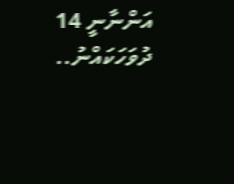އަންނާނީ 14 ދުވަހަކައްނު..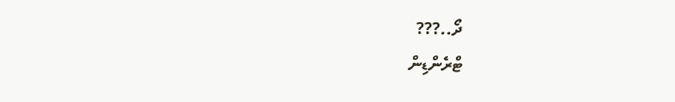ދޯ..???
ޓްރެންޑިން